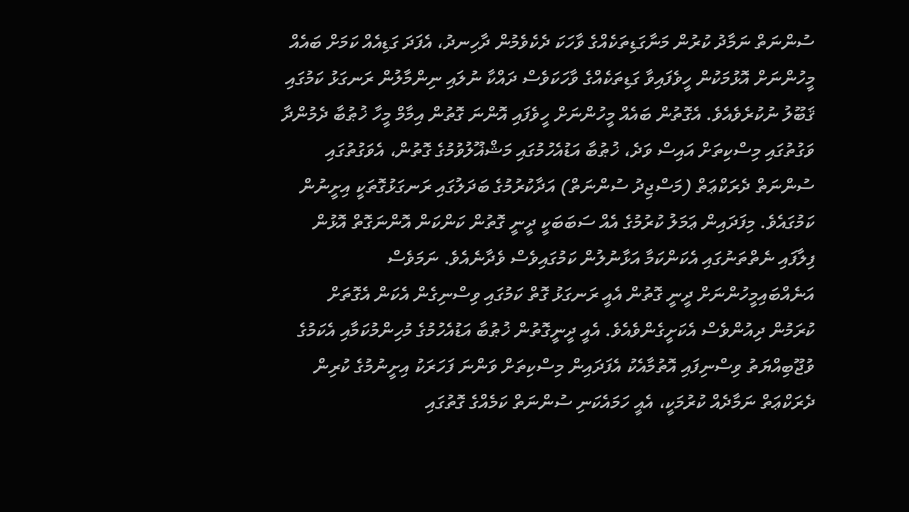ސުންނަތް ނަމާދު ކުރުން މަނާގަޑިތަކެއްގެ ވާހަކަ ދެކެވެމުން ދާހިނދު، އެފަދަ ގަޑިއެއް ކަމަށް ބައެއް މީހުންނަށް އޮޅުމަކުން ހީވެފައިވާ ގަޑިތަކެއްގެ ވާހަކަވެސް ދައްކާ ނުލައި ނިންމާލުން ރަނގަޅު ކަމުގައި ޤަބޫލު ނުކުރެވެއެވެ. އެގޮތުން ބައެއް މީހުންނަށް ހީވެފައި އޮންނަ ގޮތުން އިމާމް މީހާ ޚުޠުބާ ދެމުންދާ ވަގުތުގައި މިސްކިތަށް އައިސް ވަދެ، ޚުޠުބާ އަޑުއެހުމުގައި މަޝްޣޫލުވުމުގެ ގޮތުން، އެވަގުތުގައި ސުންނަތް ދެރަކްޢަތް (މަސްޖިދު ސުންނަތް) އަދާކުރުމުގެ ބަދަލުގައި ރަނގަޅުގޮތަކީ އިށީނުން ކަމުގައެވެ. މިފަދައިން ޢަމަލު ކުރުމުގެ އެއް ސަބަބަކީ ދީނީ ގޮތުން ކަންކަން އޮންނަގޮތް އޮޅުން ފިލާފައި ނެތްތަނުގައި އެކަންކަމާ އަޅާނުލުން ކަމުގައިވެސް ވެދާނެއެވެ. ނަމަވެސް އަނެއްބައިމީހުންނަށް ދީނީ ގޮތުން އެއީ ރަނގަޅު ގޮތް ކަމުގައި ވިސްނިގެން އެކަން އެގޮތަށް ކުރަމުން ދިއުންވެސް އެކަށީގެންވެއެވެ. އެއީ ދީނީގޮތުން ޚުޠުބާ އަޑުއެހުމުގެ މުހިންމުކަމާއި އެކަމުގެ ވުޖޫބިއްޔަތު ވިސްނިފައި އޮތުމާއެކު އެފަދައިން މިސްކިތަށް ވަންނަ ފަހަރަކު އިށީނުމުގެ ކުރިން ދެރަކްޢަތް ނަމާދެއް ކުރުމަކީ، އެއީ ހަމައެކަނި ސުންނަތް ކަމެއްގެ ގޮތުގައި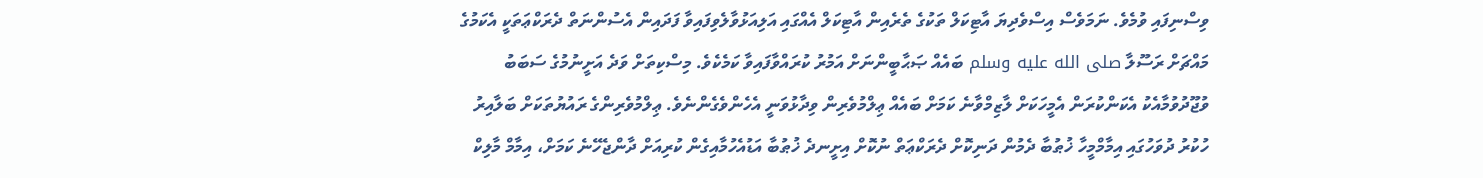ވިސްނިފައި ވުމެވެ. ނަމަވެސް އިސްވެދިޔަ އާޓިކަލް ތަކުގެ ތެރެއިން އާޓިކަލް އެއްގައި އަލިއަޅުވާލެވިފައިވާ ފަދައިން އެސުންނަތް ދެރަކްޢަތަކީ އެކަމުގެ މައްޗަށް ރަސޫލާ صلى الله عليه وسلم ބައެއް ޞަޙާބީންނަށް އަމުރު ކުރައްވާފައިވާ ކަމެކެވެ. މިސްކިތަށް ވަދެ އަށީނުމުގެ ސަބަބު ވުޖޫދުވުމާއެކު އެކަންކުރަން އެމީހަކަށް ލާޒިމްވާނެ ކަމަށް ބައެއް ޢިލްމުވެރިން ވިދާޅުވަނީ އެހެންވެގެންނެވެ. ޢިލްމުވެރިންގެ ރައުޔުތަކަށް ބަލާއިރު ހުކުރު ދުވަހުގައި އިމާމްމީހާ ޚުޠުބާ ދެމުން ދަނިކޮށް ދެރަކްޢަތް ނުކޮށް އިށީނދެ ޚުޠުބާ އަޑުއެހުމާއިގެން ކުރިއަށް ދާންޖެހޭނެ ކަމަށް، އިމާމް މާލިކް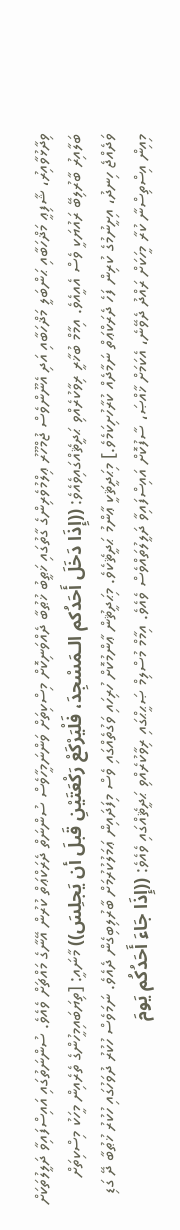ވިދާޅުވާއިރު، ޝާފިޢީ މަޛްހަބާއި ޙަންބަލީ މަޛްހަބާއި އަދި އެނޫންވެސް ޖުމްހޫރު ޢިލްމުވެރިންގެ ގާތުގައި ޚަޠީބު ޚުޠުބާ ދެއްވަނިކޮށް މިސްކިތަށް ވަންނަމީހާވެސް ސުންނަތް ދެރަކްޢަތް ކުރުން އޭނާގެ މައްޗަށް ވެއެވެ. ސުންނަތުގައި އައިސްފައިވާ ދަލީލުތަކަށް ބަލާއިރު ބާރުލިބޭ ރައުޔަކީ ވެސް އެއީއެވެ. އިމާމް ބުޚާރީ ރިވާކުރެއްވި ޙަދީޘެއްގައިވެއެވެ: ((إِذَا دَخَلَ أَحَدُكم الـمَسْجِدَ، فَلْيَرْكَعْ رَكْعَتَيْنِ قَبلَ أن يَجلِسَ)) މާނައީ: [ތިޔަބައިމީހުންގެ ތެރެއިން މީހަކު މިސްކިތަށް ވަދެއްޖެ ހިނދު، އިށީނުމުގެ ކުރިން ފަހެ ދެރަކްޢަތް ނަމާދެއް ކުރާހުށިކަމެވެ.] މިޙަދީޘަކީ ޢާންމު ޙަދީޘެކެވެ. މިޙަދީޘުން ޢާންމުކޮށް ހުރިހައި ވަގުތެއްގައި ވެސް މިފަދައިން ޢަމަލުކުރުމަށް ބާރުލިބިގެން ދެއެވެ. ނަމަވެސް ހުކުރު ދުވަހުގައި ހުކުރު ޚުޠުބާ ދޭ ގަޑި މިއިން އިސްތިސްނާ ކުރާ މީހަކަށް ރައްދު ދެވޭނެ، އެކަމަށް ޚާއްޞަ، ސާފުކޮށް އައިސްފައިވާ ދަލީލުތައްވެސް ވެއެވެ. އިމާމް މުސްލިމް ޞަޙީޙްގައި ރިވާކުރެއްވި ޙަދީޘެއްގައި ވެއެވެ: ((إِذَا جَاءَ أَحَدُكُم يَومَ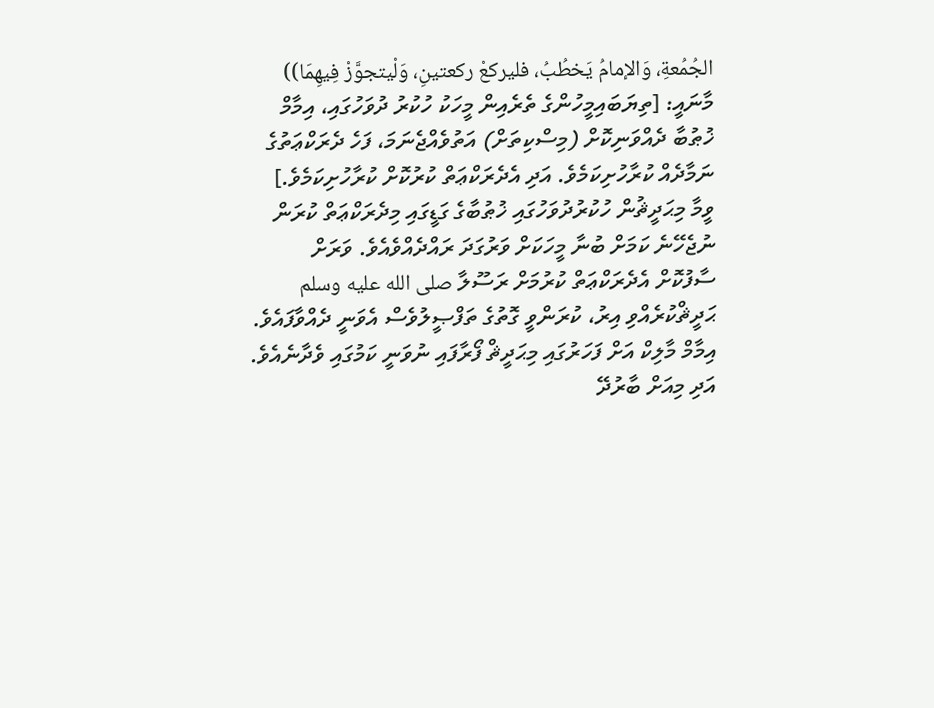الجُمُعةِ، وَالإمامُ يَخطُبُ، فليركعْ ركعتينِ، وَلْيتجوَّزْ فِيهِمَا)) މާނައީ: [ތިޔަބައިމީހުންގެ ތެރެއިން މީހަކު ހުކުރު ދުވަހުގައި، އިމާމް ޚުޠުބާ ދެއްވަނިކޮށް (މިސްކިތަށް) އަތުވެއްޖެނަމަ، ފަހެ ދެރަކްޢަތުގެ ނަމާދެއް ކުރާހުށިކަމެވެ. އަދި އެދެރަކްޢަތް ކުރުކޮށް ކުރާހުށިކަމެވެ.] ވީމާ މިޙަދީޘުން ހުކުރުދުވަހުގައި ޚުޠުބާގެ ގަޑީގައި މިދެރަކްޢަތް ކުރަން ނުޖެހޭނެ ކަމަށް ބުނާ މީހަކަށް ވަރުގަދަ ރައްދެއްވެއެވެ. ވަރަށް ސާފުކޮށް އެދެރަކްޢަތް ކުރުމަށް ރަސޫލާ صلى الله عليه وسلم ޙަދީޘްކުރެއްވި އިރު، ކުރަންވީ ގޮތުގެ ތަފްޞީލުވެސް އެވަނީ ދެއްވާފައެވެ. އިމާމް މާލިކް އަށް ފަހަރުގައި މިޙަދީޘް ފޯރާފައި ނުވަނީ ކަމުގައި ވެދާނެއެވެ. އަދި މިއަށް ބާރުދޭ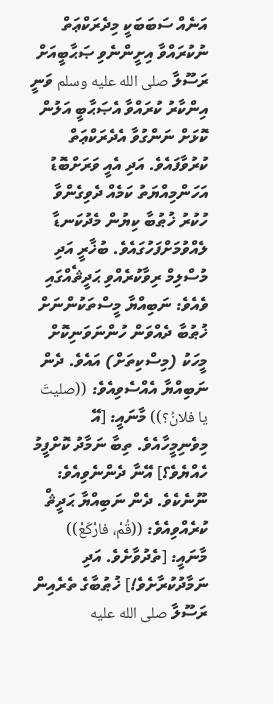އަނެއް ސަބަބަކީ މިދެރަކްޢަތް ނުކުރައްވާ އިށީންނެވި ޞަޙާބީއަށް ރަސޫލާ صلى الله عليه وسلم ވަނީ އިންކާރު ކުރައްވާ އެޞަޙާބީ އަލުން ކޮޅަށް ނަންގުވާ އެދެރަކްޢަތް ކުރުވާފައެވެ. އަދި އެއީ ވަރަށްބޮޑު އަހަންމިއްޔަތު ކަމެއް ދެވިގެންވާ ހުކުރު ޚުޠުބާ ކިޔުން މެދުކަނޑާ ލެއްވުމަށްފަހުގައެވެ. ބުޚާރީ އަދި މުސްލިމް ރިވާކުރެއްވި ޙަދީޘެއްގައި ވެއެވެ: ނަބިއްޔާ މީސްތަކުންނަށް ޚުޠުބާ ދެއްވަން ހުންނަވަނިކޮށް މީހަކު (މިސްކިތަށް) އައެވެ. ދެން ނަބިއްޔާ އެއްސެވިއެވެ: ((صليتَ يا فلانُ؟)) މާނައީ: [އޭ މިވެނިމީހާއެވެ. ތިބާ ނަމާދު ކޮށްފީމު ހެއްޔެވެ؟] އޭނާ ދެންނެވިއެވެ: ނޫނެކެވެ. ދެން ނަބިއްޔާ ޙަދީޘް ކުރެއްވިއެވެ: ((قُمْ، فارْكَعْ)) މާނައީ: [ތެދުވާށެވެ. އަދި ނަމާދުކުރާށެވެ!] ޚުޠުބާގެ ތެރެއިން ރަސޫލާ صلى الله عليه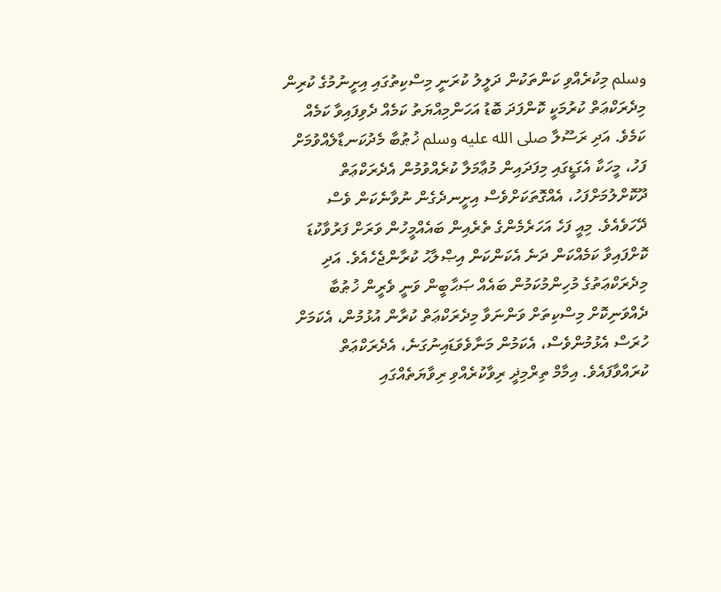وسلم މިކުރެއްވި ކަންތަކުން ދަލީލު ކުރަނީ މިސްކިތުގައި އިށީނުމުގެ ކުރިން މިދެރަކްޢަތް ކުރުމަކީ ކޮންފަދަ ބޮޑު އަހަންމިއްޔަތު ކަމެއް ދެވިފައިވާ ކަމެއް ކަމެވެ. އަދި ރަސޫލާ صلى الله عليه وسلم ޚުޠުބާ މެދުކަނޑާލެއްވުމަށް ފަހު، މީހަކާ އެގަޑީގައި މިފަދައިން މުޢާމަލާ ކުރެއްވުމުން އެދެރަކްޢަތް ދޫކޮށްލުމަށްފަހު، އެއްގޮތަކަށްވެސް އިށީނދެގެން ނުވާނެކަން ވެސް ދޭހަވެއެވެ. މިއީ ފަހެ އަހަރެމެންގެ ތެރެއިން ބައެއްމީހުން ވަރަށް ފަރުވާކުޑަ ކޮށްފައިވާ ކަމެއްކަން ދަނެ އެކަންކަން އިޞްލާޙު ކުރާންޖެހެއެވެ. އަދި މިދެރަކްޢަތުގެ މުހިންމުކަމުން ބައެއް ޞަޙާބީން ވަނީ ވެރީން ޚުޠުބާ ދެއްވަނިކޮށް މިސްކިތަށް ވަންނަވާ މިދެރަކްޢަތް ކުރާން އުޅުމުން، އެކަމަށް ހުރަސް އެޅުމުންވެސް، އެކަމުން މަނާވެވަޑައިނުގަނެ، އެދެރަކްޢަތް ކުރައްވާފައެވެ. އިމާމް ތިރްމިޛީ ރިވާކުރެއްވި ރިވާޔަތެއްގައި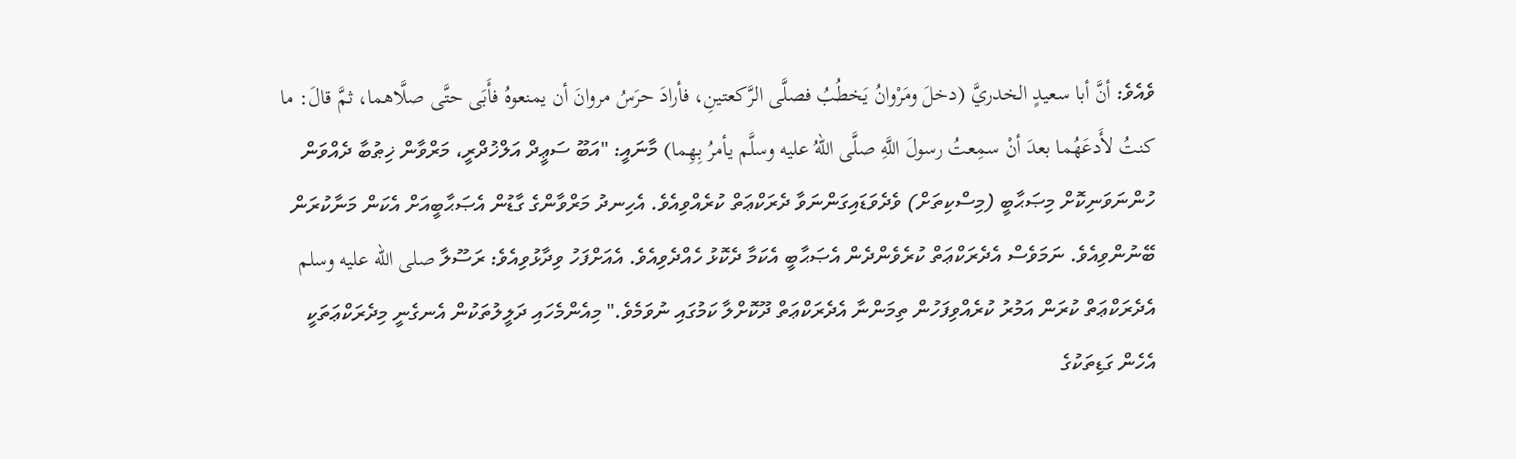ވެއެވެ: أنَّ أبا سعيدٍ الخدريَّ (دخلَ ومَرْوانُ يَخطُبُ فصلَّى الرَّكعتينِ، فأرادَ حرَسُ مروانَ أن يمنعوهُ فأَبَى حتَّى صلَّاهما، ثمَّ قالَ: ما كنتُ لأَدعَهُما بعدَ أنْ سمِعتُ رسولَ اللَّهِ صلَّى اللهُ عليه وسلَّم يأمرُ بِهِما) މާނައީ: "އަބޫ ސަޢީދް އަލްޚުދްރީ، މަރްވާން ޚިޠުބާ ދެއްވަން ހުންނަވަނިކޮށް މިޞަޙާބީ (މިސްކިތަށް) ވެދެވަޑައިގަންނަވާ ދެރަކްޢަތް ކުރެއްވިއެވެ. އެހިނދު މަރްވާންގެ ގާޑުން އެޞަޙާބީއަށް އެކަން މަނާކުރަން ބޭނުންވިއެވެ. ނަމަވެސް އެދެރަކްޢަތް ކުރެވެންދެން އެޞަޙާބީ އެކަމާ ދެކޮޅު ހެއްދެވިއެވެ. އެއަށްފަހު ވިދާޅުވިއެވެ: ރަސޫލާ صلى الله عليه وسلم އެދެރަކްޢަތް ކުރަން އަމުރު ކުރެއްވިފަހުން ތިމަންނާ އެދެރަކްޢަތް ދޫކޮށްލާ ކަމުގައި ނުވަމެވެ." މިއެންމެހައި ދަލީލުތަކުން އެނގެނީ މިދެރަކްޢަތަކީ އެހެން ގަޑިތަކުގެ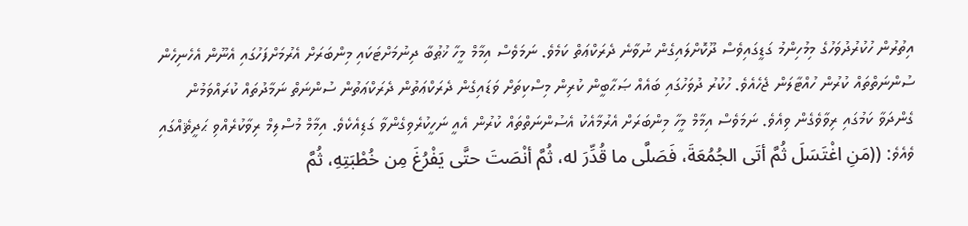އިތުރުން ހުކުރުދުވަހުގެ މިމުހިންމު ގަޑީގައިވެސް ދޫކޮށްލައިގެން ނުވާނެ ދެރަކްޢަތް ކަމެވެ. ނަމަވެސް އިމާމް މީހާ ޚުޠުބާ ދިނުމަށްޓަކައި މިންބަރަށް އެރުމަށްފަހުގައި އެނޫން އެހެނިހެން ސުންނަތްތައް ކުރުން ހުއްޓާލަން ޖެހެއެވެ. ހުކުރު ދުވަހުގައި ބައެއް ޞަޙާބީން ކުރިން މިސްކިތަށް ވަޑައިގެން ދެރަކްޢަތުން ދެރަކްޢަތުން ސުންނަތް ނަމާދުތައް ކުރައްވަމުން ގެންދަވާ ކަމުގައި ރިވާވެގެން ވިއެވެ. ނަމަވެސް އިމާމް މީހާ މިންބަރަށް އެރުމާއެކު އެސުންނަތްތައް ކުރުން އެއީ ނަހީކުރެވިގެންވާ ގަޑިއެކެވެ. އިމާމް މުސްލިމް ރިވާކުރެއްވި ޙަދީޘެއްގައި ވެއެވެ: ((مَنِ اغْتَسَلَ ثُمَّ أتَى الجُمُعَةَ، فَصَلَّى ما قُدِّرَ له، ثُمَّ أنْصَتَ حتَّى يَفْرُغَ مِن خُطْبَتِهِ، ثُمَّ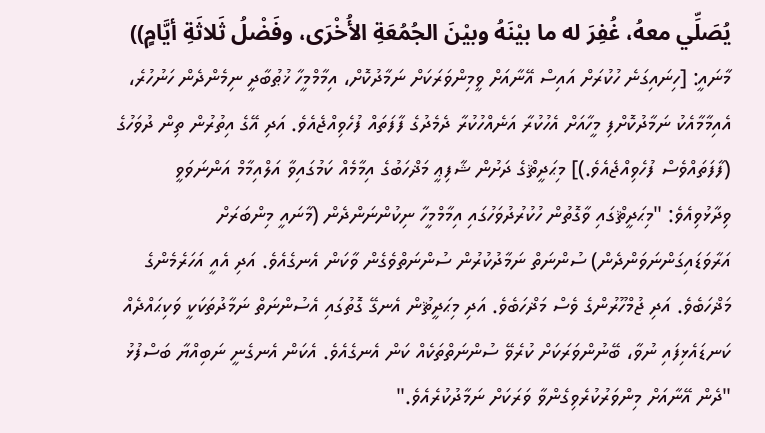يُصَلِّي معهُ، غُفِرَ له ما بيْنَهُ وبيْنَ الجُمُعَةِ الأُخْرَى، وفَضْلُ ثَلاثَةِ أيَّامٍ)) މާނައީ: [ހިނައިގަނެ ހުކުރަށް އައިސް އޭނާއަށް ވީމިންވަރަކަށް ނަމާދުކޮށް، އިމާމްމީހާ ޚުޠުބާދީ ނިމެންދެން ހަނުހުރެ، އެއިމާމާއެކު ނަމާދުކޮށްފި މީހާއަށް އެހުކުރާ އަނެއްހުކުރާ ދެމެދުގެ ފާފަތައް ފުހެވިއްޖެއެވެ. އަދި އޭގެ އިތުރުން ތިން ދުވަހުގެ (ފާފަތައްވެސް ފުހެވިއްޖެއެވެ.)] މިޙަދީޘްގެ ދަށުން ޝާފިޢީ މަޛްހަބުގެ އިމާމެއް ކަމުގައިވާ އަލްއިމާމް އަންނަވަވީ ވިދާޅުވިއެވެ: "މިޙަދީޘްގައި ވާގޮތުން ހުކުރުދުވަހުގައި އިމާމްމީހާ ނިކުންނަންދެން (މާނައީ މިންބަރަށް އަރާވަޑައިގަންނަވަންދެން) ސުންނަތް ނަމާދުކުރުން ސުންނަތްވެގެން ވާކަން އެނގެއެވެ. އަދި އެއީ އަހަރެމެންގެ މަޛްހަބެވެ. އަދި ޖުމްހޫރުންގެ ވެސް މަޛްހަބެވެ. އަދި މިޙަދީޘުން އެނގޭ ގޮތުގައި އެސުންނަތް ނަމާދުތަކަކީ ވަކިޙައްދެއް ކަނޑައެޅިފައި ނުވާ، ބޭނުންވަރަކަށް ކުރެވޭ ސުންނަތްތަކެއް ކަން އެނގެއެވެ. އެކަން އެނގެނީ ނަބިއްޔާ ބަސްފުޅު "ދެން އޭނާއަށް މިންވަރުކުރެވިގެންވާ ވަރަކަށް ނަމާދުކުރެއެވެ."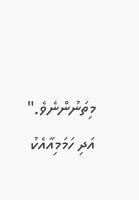މިތަނުންނެވެ." އަދި ހަމަމިއާއެކު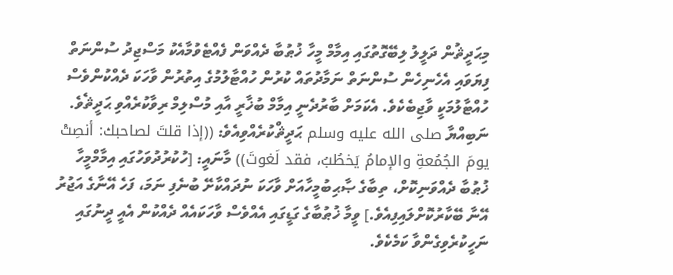މިޙަދީޘުން ދަލީލު ލިބޭގޮތުގައި އިމާމް މީހާ ޚުޠުބާ ދެއްވަން ފެއްޓެވުމާއެކު މަސްޖިދު ސުންނަތް ފިޔަވައި އެހެނިހެން ސުންނަތް ނަމާދުތައް ކުރުން ހުއްޓާލުމުގެ އިތުރުން ވާހަކަ ދެއްކުންވެސް ހުއްޓާލުމަކީ ވާޖިބެކެވެ. އެކަމަށް ބާރުދެނީ އިމާމް ބުޚާރީ އާއި މުސްލިމް ރިވާކުރެއްވި ޙަދީޘެވެ. ނަބިއްޔާ صلى الله عليه وسلم ޙަދީޘްކުރެއްވިއެވެ: ((إذا قلتَ لصاحبك: أنصِتْ يومَ الجُمُعةِ والإمامُ يَخطُبُ، فقد لَغوتَ)) މާނައީ: [ހުކުރުދުވަހުގައި އިމާމްމީހާ ޚުޠުބާ ދެއްވަނިކޮށް، ތިބާގެ ޞާޙިބުމީހާއަށް ވާހަކަ ނުދައްކާށޭ ބުނެފި ނަމަ، ފަހެ އޭނާގެ އަޖުރު އޭނާ ބޭކާރުކޮށްލައިފިއެވެ.] ވީމާ ޚުޠުބާގެ ގަޑީގައި އެއްވެސް ވާހަކައެއް ދެއްކުން އެއީ ދީނުގައި ނަހީކުރެވިގެންވާ ކަމެކެވެ.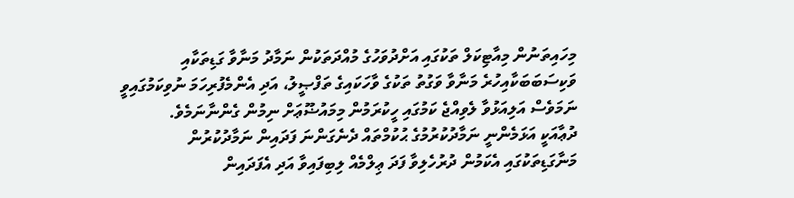މިހައިތަނުން މިއާޓިކަލް ތަކުގައި އަށްދުވަހުގެ މުއްދަތަކުން ނަމާދު މަނާވާ ގަޑިތަކާއި ވަކިސަބަބަކާއިހުރެ މަނާވާ ވަގުތު ތަކުގެ ވާހަކައިގެ ތަފްޞީލު، އަދި އެންމެފުރިހަމަ ނުވިކަމުގައިވީ ނަމަވެސް އަލިއަޅުވާ ލެވިއްޖެ ކަމުގައި ހީކުރަމުން މިމައުޟޫޢަށް ނިމުން ގެންނާނަމެވެ.
ދުޢާއަކީ އަޅަމެންނީ ނަމާދުކުރުމުގެ ޙުކުމްތައް ދެނެގަންނަ ފަދައިން ނަމާދުކުރުން މަނާގަޑިތަކުގައި އެކަމުން ދުރުހެލިވާ ފަދަ ޢިލްމެއް ލިބިފައިވާ އަދި އެފަދައިން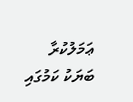ޢަމަލުކުރާ ބަޔަކު ކަމުގައި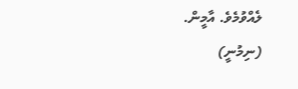ލެއްވުމެވެ. އާމީން.
(ނިމުނީ)